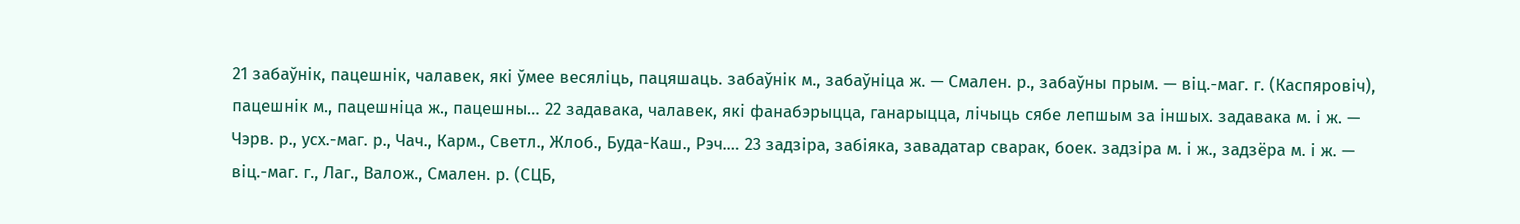21 забаўнік, пацешнік, чалавек, які ўмее весяліць, пацяшаць. забаўнік м., забаўніца ж. — Смален. р., забаўны прым. — віц.-маг. г. (Каспяровіч), пацешнік м., пацешніца ж., пацешны… 22 задавака, чалавек, які фанабэрыцца, ганарыцца, лічыць сябе лепшым за іншых. задавака м. і ж. — Чэрв. р., усх.-маг. р., Чач., Карм., Светл., Жлоб., Буда-Каш., Рэч.… 23 задзіра, забіяка, завадатар сварак, боек. задзіра м. і ж., задзёра м. і ж. — віц.-маг. г., Лаг., Валож., Смален. р. (СЦБ,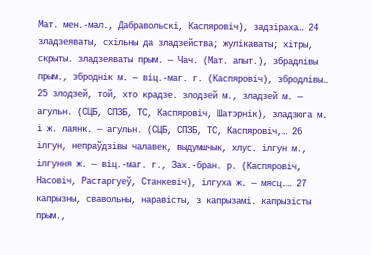Мат. мен.-мал., Дабравольскі, Каспяровіч), задзіраха… 24 зладзеяваты, схільны да зладзейства; жулікаваты; хітры, скрыты. зладзеяваты прым. — Чач. (Мат. апыт.), збрадлівы прым., зброднік м. — віц.-маг. г. (Каспяровіч), збродлівы… 25 злодзей, той, хто крадзе. злодзей м., зладзей м. — агульн. (СЦБ, СПЗБ, ТС, Каспяровіч, Шатэрнік), зладзюга м. і ж. лаянк. — агульн. (СЦБ, СПЗБ, ТС, Каспяровіч,… 26 ілгун, непраўдзівы чалавек, выдумшчык, хлус. ілгун м., ілгуння ж. — віц.-маг. г., Зах.-бран. р. (Каспяровіч, Насовіч, Растаргуеў, Станкевіч), ілгуха ж. — мясц.… 27 капрызны, свавольны, наравісты, з капрызамі. капрызісты прым.,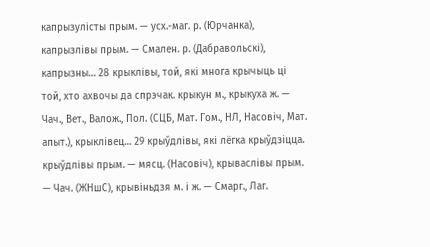капрызулісты прым. — усх.-маг. р. (Юрчанка), капрызлівы прым. — Смален. р. (Дабравольскі), капрызны… 28 крыклівы, той, які многа крычыць ці той, хто ахвочы да спрэчак. крыкун м., крыкуха ж. — Чач., Вет., Валож., Пол. (СЦБ, Мат. Гом., НЛ, Насовіч, Мат. апыт.), крыклівец… 29 крыўдлівы, які лёгка крыўдзіцца. крыўдлівы прым. — мясц. (Насовіч), крываслівы прым. — Чач. (ЖНшС), крывіньдзя м. і ж. — Смарг., Лаг.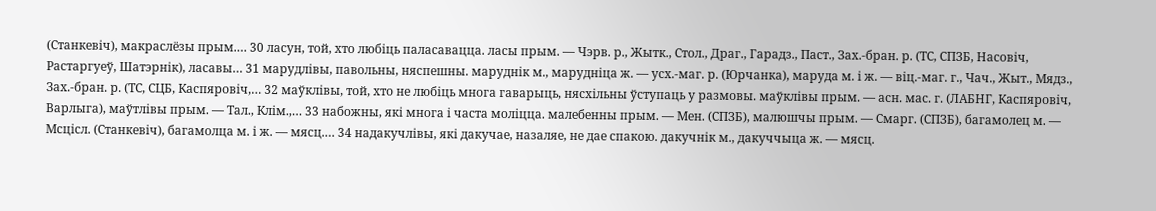(Станкевіч), макраслёзы прым.… 30 ласун, той, хто любіць паласавацца. ласы прым. — Чэрв. р., Жытк., Стол., Драг., Гарадз., Паст., Зах.-бран. р. (ТС, СПЗБ, Насовіч, Растаргуеў, Шатэрнік), ласавы… 31 марудлівы, павольны, няспешны. маруднік м., марудніца ж. — усх.-маг. р. (Юрчанка), маруда м. і ж. — віц.-маг. г., Чач., Жыт., Мядз., Зах.-бран. р. (ТС, СЦБ, Каспяровіч,… 32 маўклівы, той, хто не любіць многа гаварыць, нясхільны ўступаць у размовы. маўклівы прым. — асн. мас. г. (ЛАБНГ, Каспяровіч, Варлыга), маўтлівы прым. — Тал., Клім.,… 33 набожны, які многа і часта моліцца. малебенны прым. — Мен. (СПЗБ), малюшчы прым. — Смарг. (СПЗБ), багамолец м. — Мсцісл. (Станкевіч), багамолца м. і ж. — мясц.… 34 надакучлівы, які дакучае, назаляе, не дае спакою. дакучнік м., дакуччыца ж. — мясц.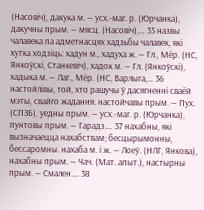(Насовіч), дакука м. — усх.-маг. р. (Юрчанка), дакучны прым. — мясц. (Насовіч),… 35 назвы чалавека па адметнасцях хадзьбы чалавек, які хутка ходзіць: хадун м., хадуха ж. — Гл., Мёр. (НС, Янкоўскі, Станкевіч), хадок м. — Гл. (Янкоўскі), хадыка м. — Лаг., Мёр. (НС, Варлыга,… 36 настойлівы, той, хто рашучы ў дасягненні сваёй мэты, свайго жадання. настойчавы прым. — Пух. (СПЗБ), уедны прым. — усх.-маг. р. (Юрчанка), пунтовы прым. — Гарадз.… 37 нахабны, які вызначаецца нахабствам; бесцырымонны, бессаромны. нахаба м. і ж. — Лоеў. (НЛГ, Янкова), нахабны прым. — Чач. (Мат. апыт.), настырны прым. — Смален.… 38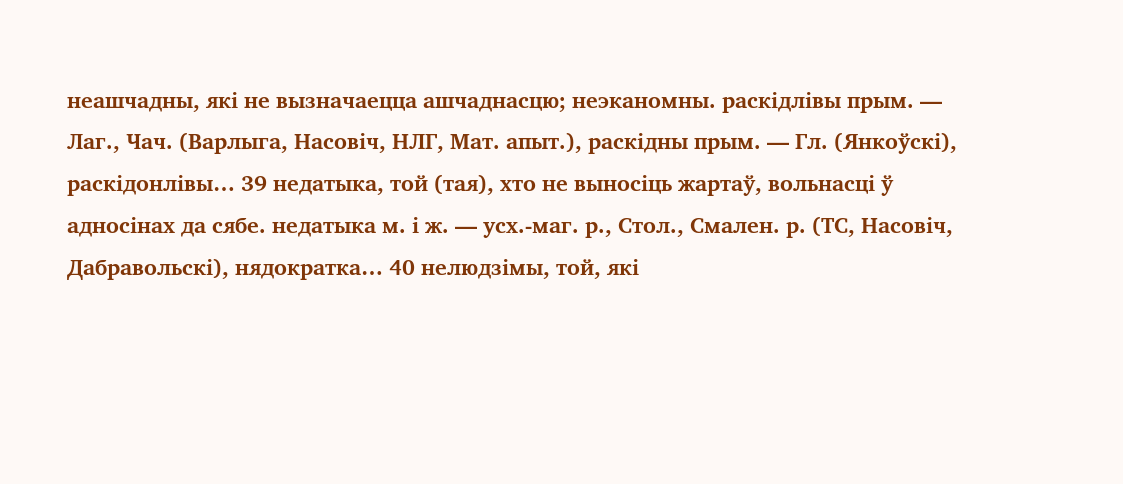неашчадны, які не вызначаецца ашчаднасцю; неэканомны. раскідлівы прым. — Лаг., Чач. (Варлыга, Насовіч, НЛГ, Мат. апыт.), раскідны прым. — Гл. (Янкоўскі), раскідонлівы… 39 недатыка, той (тая), хто не выносіць жартаў, вольнасці ў адносінах да сябе. недатыка м. і ж. — усх.-маг. р., Стол., Смален. р. (ТС, Насовіч, Дабравольскі), нядократка… 40 нелюдзімы, той, які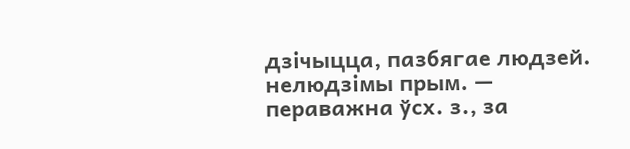дзічыцца, пазбягае людзей. нелюдзімы прым. — пераважна ўсх. з., за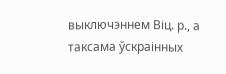выключэннем Віц. р., а таксама ўскраінных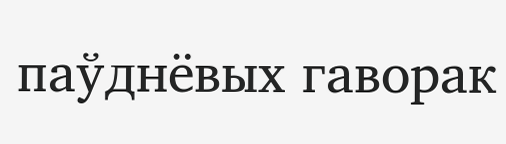паўднёвых гаворак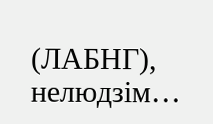(ЛАБНГ), нелюдзім…